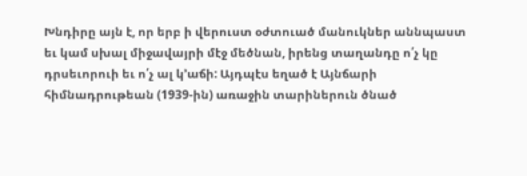Խնդիրը այն է, որ երբ ի վերուստ օժտուած մանուկներ աննպաստ եւ կամ սխալ միջավայրի մէջ մեծնան, իրենց տաղանդը ո՛չ կը դրսեւորուի եւ ո՛չ ալ կ’աճի: Այդպէս եղած է Այնճարի հիմնադրութեան (1939-ին) առաջին տարիներուն ծնած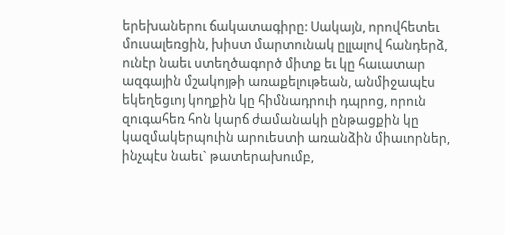երեխաներու ճակատագիրը: Սակայն, որովհետեւ մուսալեռցին, խիստ մարտունակ ըլլալով հանդերձ, ունէր նաեւ ստեղծագործ միտք եւ կը հաւատար ազգային մշակոյթի առաքելութեան, անմիջապէս եկեղեցւոյ կողքին կը հիմնադրուի դպրոց, որուն զուգահեռ հոն կարճ ժամանակի ընթացքին կը կազմակերպուին արուեստի առանձին միաւորներ, ինչպէս նաեւ` թատերախումբ,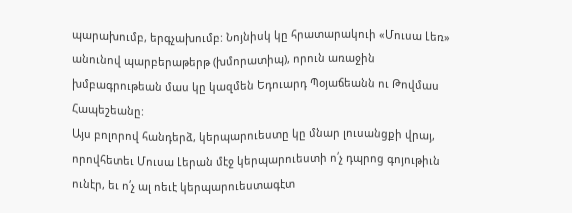պարախումբ, երգչախումբ: Նոյնիսկ կը հրատարակուի «Մուսա Լեռ» անունով պարբերաթերթ (խմորատիպ), որուն առաջին խմբագրութեան մաս կը կազմեն Եդուարդ Պօյաճեանն ու Թովմաս Հապեշեանը:
Այս բոլորով հանդերձ, կերպարուեստը կը մնար լուսանցքի վրայ, որովհետեւ Մուսա Լերան մէջ կերպարուեստի ո՛չ դպրոց գոյութիւն ունէր, եւ ո՛չ ալ ոեւէ կերպարուեստագէտ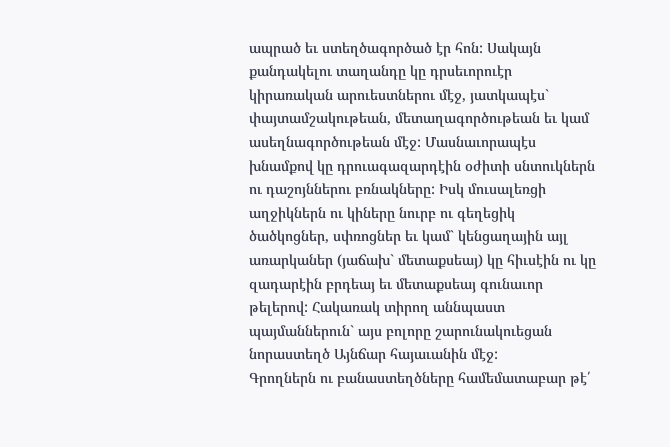ապրած եւ ստեղծագործած էր հոն: Սակայն քանդակելու տաղանդը կը դրսեւորուէր կիրառական արուեստներու մէջ, յատկապէս` փայտամշակութեան, մետաղագործութեան եւ կամ ասեղնագործութեան մէջ: Մասնաւորապէս խնամքով կը դրուագազարդէին օժիտի սնտուկներն ու դաշոյններու բռնակները: Իսկ մուսալեռցի աղջիկներն ու կիները նուրբ ու գեղեցիկ ծածկոցներ, սփռոցներ եւ կամ` կենցաղային այլ առարկաներ (յաճախ` մետաքսեայ) կը հիւսէին ու կը զադարէին բրդեայ եւ մետաքսեայ գունաւոր թելերով: Հակառակ տիրող աննպաստ պայմաններուն` այս բոլորը շարունակուեցան նորաստեղծ Այնճար հայաւանին մէջ:
Գրողներն ու բանաստեղծները համեմատաբար թէ՛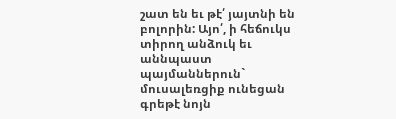շատ են եւ թէ՛ յայտնի են բոլորին: Այո՛, ի հեճուկս տիրող անձուկ եւ աննպաստ պայմաններուն` մուսալեռցիք ունեցան գրեթէ նոյն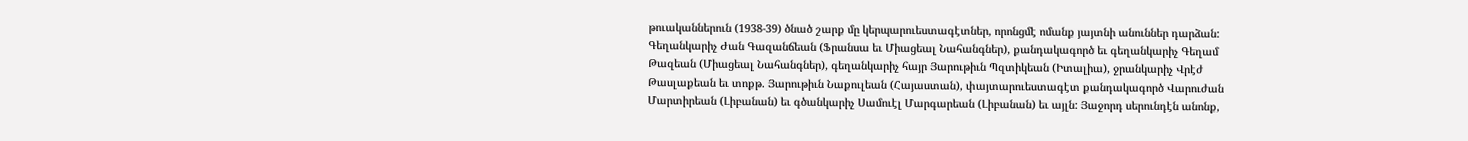թուականներուն (1938-39) ծնած շարք մը կերպարուեստագէտներ, որոնցմէ ոմանք յայտնի անուններ դարձան: Գեղանկարիչ Ժան Գազանճեան (Ֆրանսա եւ Միացեալ Նահանգներ), քանդակագործ եւ գեղանկարիչ Գեղամ Թազեան (Միացեալ Նահանգներ), գեղանկարիչ հայր Յարութիւն Պզտիկեան (Իտալիա), ջրանկարիչ Վրէժ Թասլաքեան եւ տոքթ. Յարութիւն Նաքուլեան (Հայաստան), փայտարուեստագէտ քանդակագործ Վարուժան Մարտիրեան (Լիբանան) եւ գծանկարիչ Սամուէլ Մարգարեան (Լիբանան) եւ այլն: Յաջորդ սերունդէն անոնք,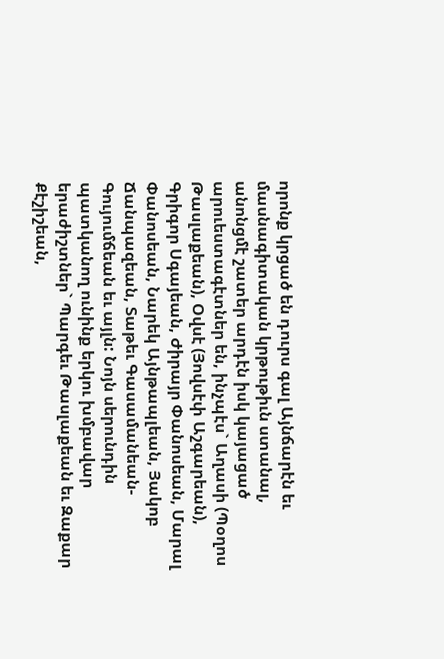որոնք կրցած են դուրս գալ Այնճարէն եւ մասնագիտական կրթութիւն ստանալ, անոնցմէ շատեր արդէն իսկ կայացած արուեստագէտներ են, ինչպէս` Աղասի (Պօղոս Թասլաքեան), Օվսէ (Յովսէփ Աշգարեան), Գրիգոր Սգայեան, Ժիրայր Փանոսեան, Մարալ Փանոսեան, Նարեկ Այնթապլեան, Յակոբ Ճանպազեան, Տաթեւ Գասամանեան-Գույումճեան եւ այլն: Նոյն սերունդին պատկանող ունինք երկու խմբավար երաժիշտներ` Պարգեւ Թասլաքեան եւ Զաքար Քէշիշեան,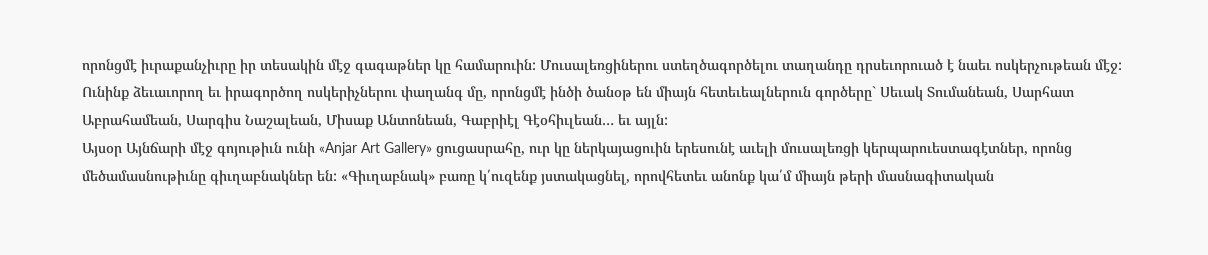որոնցմէ իւրաքանչիւրը իր տեսակին մէջ գագաթներ կը համարուին: Մուսալեռցիներու ստեղծագործելու տաղանդը դրսեւորուած է նաեւ ոսկերչութեան մէջ: Ունինք ձեւաւորող եւ իրագործող ոսկերիչներու փաղանգ մը, որոնցմէ ինծի ծանօթ են միայն հետեւեալներուն գործերը` Սեւակ Տումանեան, Սարհատ Աբրահամեան, Սարգիս Նաշալեան, Միսաք Անտոնեան, Գաբրիէլ Գէօհիւլեան… եւ այլն:
Այսօր Այնճարի մէջ գոյութիւն ունի «Anjar Art Gallery» ցուցասրահը, ուր կը ներկայացուին երեսունէ աւելի մուսալեռցի կերպարուեստագէտներ, որոնց մեծամասնութիւնը գիւղաբնակներ են: «Գիւղաբնակ» բառը կ՛ուզենք յստակացնել, որովհետեւ անոնք կա՛մ միայն թերի մասնագիտական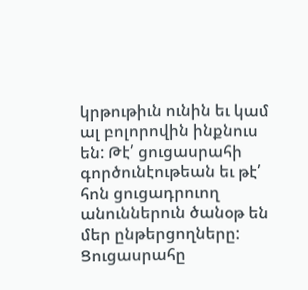կրթութիւն ունին եւ կամ ալ բոլորովին ինքնուս են: Թէ՛ ցուցասրահի գործունէութեան եւ թէ՛ հոն ցուցադրուող անուններուն ծանօթ են մեր ընթերցողները: Ցուցասրահը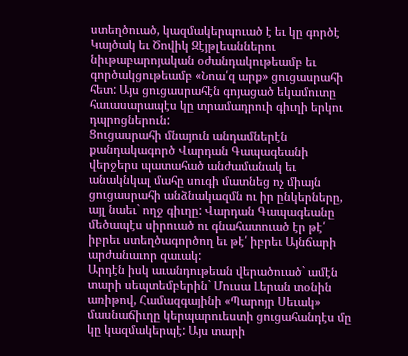ստեղծուած, կազմակերպուած է եւ կը գործէ Կայծակ եւ Ծովիկ Զէյթլեաններու նիւթաբարոյական օժանդակութեամբ եւ գործակցութեամբ «Նոա՛զ արք» ցուցասրահի հետ: Այս ցուցասրահէն գոյացած եկամուտը հաւասարապէս կը տրամադրուի գիւղի երկու դպրոցներուն:
Ցուցասրահի մնայուն անդամներէն քանդակագործ Վարդան Գապագեանի վերջերս պատահած անժամանակ եւ անակնկալ մահը սուգի մատնեց ոչ միայն ցուցասրահի անձնակազմն ու իր ընկերները, այլ նաեւ` ողջ գիւղը: Վարդան Գապագեանը մեծապէս սիրուած ու գնահատուած էր թէ՛ իբրեւ ստեղծագործող եւ թէ՛ իբրեւ Այնճարի արժանաւոր զաւակ:
Արդէն իսկ աւանդութեան վերածուած` ամէն տարի սեպտեմբերին` Մուսա Լերան տօնին առիթով, Համազգայինի «Պարոյր Սեւակ» մասնաճիւղը կերպարուեստի ցուցահանդէս մը կը կազմակերպէ: Այս տարի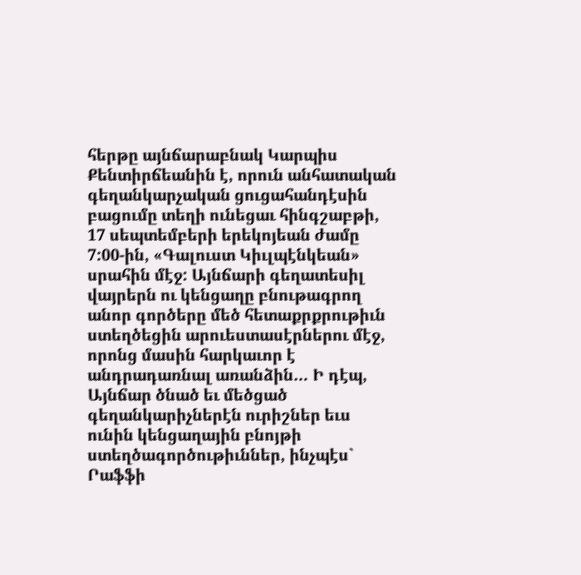հերթը այնճարաբնակ Կարպիս Քենտիրճեանին է, որուն անհատական գեղանկարչական ցուցահանդէսին բացումը տեղի ունեցաւ հինգշաբթի, 17 սեպտեմբերի երեկոյեան ժամը 7:00-ին, «Գալուստ Կիւլպէնկեան» սրահին մէջ: Այնճարի գեղատեսիլ վայրերն ու կենցաղը բնութագրող անոր գործերը մեծ հետաքրքրութիւն ստեղծեցին արուեստասէրներու մէջ, որոնց մասին հարկաւոր է անդրադառնալ առանձին… Ի դէպ, Այնճար ծնած եւ մեծցած գեղանկարիչներէն ուրիշներ եւս ունին կենցաղային բնոյթի ստեղծագործութիւններ, ինչպէս` Րաֆֆի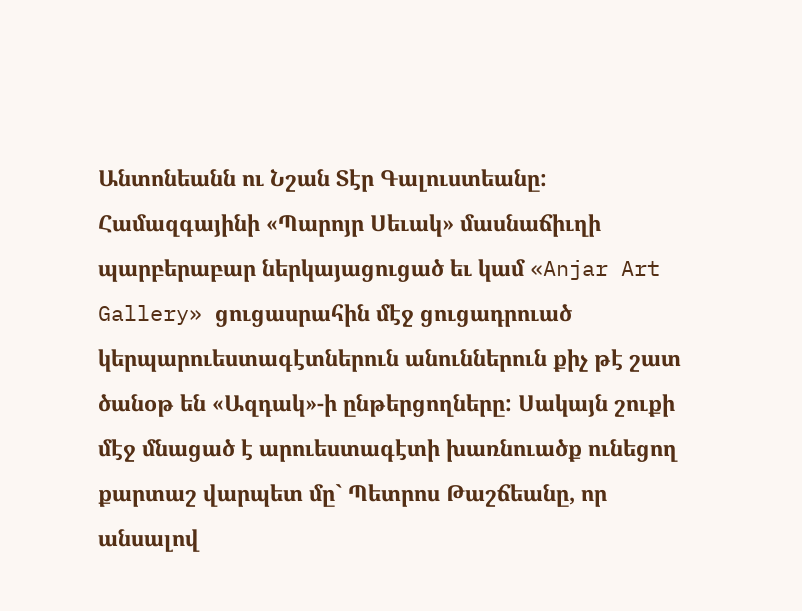Անտոնեանն ու Նշան Տէր Գալուստեանը:
Համազգայինի «Պարոյր Սեւակ» մասնաճիւղի պարբերաբար ներկայացուցած եւ կամ «Anjar Art Gallery» ցուցասրահին մէջ ցուցադրուած կերպարուեստագէտներուն անուններուն քիչ թէ շատ ծանօթ են «Ազդակ»-ի ընթերցողները: Սակայն շուքի մէջ մնացած է արուեստագէտի խառնուածք ունեցող քարտաշ վարպետ մը` Պետրոս Թաշճեանը, որ անսալով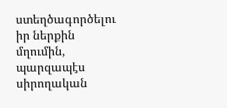ստեղծագործելու իր ներքին մղումին, պարզապէս սիրողական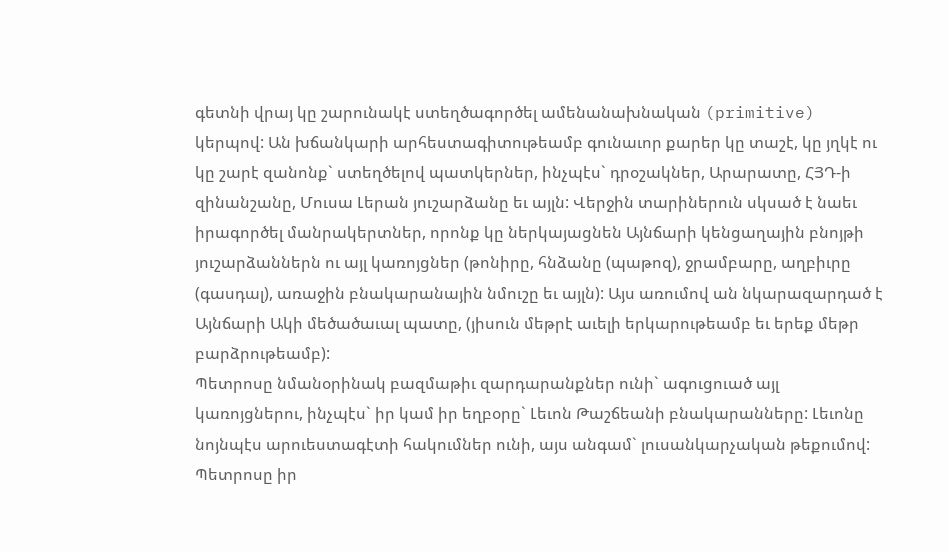գետնի վրայ կը շարունակէ ստեղծագործել ամենանախնական (primitive) կերպով: Ան խճանկարի արհեստագիտութեամբ գունաւոր քարեր կը տաշէ, կը յղկէ ու կը շարէ զանոնք` ստեղծելով պատկերներ, ինչպէս` դրօշակներ, Արարատը, ՀՅԴ-ի զինանշանը, Մուսա Լերան յուշարձանը եւ այլն: Վերջին տարիներուն սկսած է նաեւ իրագործել մանրակերտներ, որոնք կը ներկայացնեն Այնճարի կենցաղային բնոյթի յուշարձաններն ու այլ կառոյցներ (թոնիրը, հնձանը (պաթոզ), ջրամբարը, աղբիւրը (գասդալ), առաջին բնակարանային նմուշը եւ այլն): Այս առումով ան նկարազարդած է Այնճարի Ակի մեծածաւալ պատը, (յիսուն մեթրէ աւելի երկարութեամբ եւ երեք մեթր բարձրութեամբ):
Պետրոսը նմանօրինակ բազմաթիւ զարդարանքներ ունի` ագուցուած այլ կառոյցներու, ինչպէս` իր կամ իր եղբօրը` Լեւոն Թաշճեանի բնակարանները: Լեւոնը նոյնպէս արուեստագէտի հակումներ ունի, այս անգամ` լուսանկարչական թեքումով:
Պետրոսը իր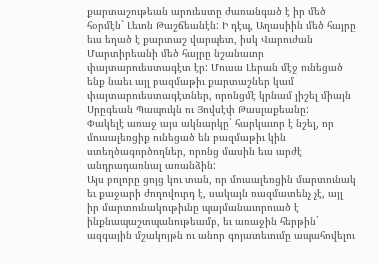քարտաշութեան արուեստը ժառանգած է իր մեծ հօրմէն` Լեւոն Թաշճեանէն: Ի դէպ, Աղասիին մեծ հայրը եւս եղած է քարտաշ վարպետ, իսկ Վարուժան Մարտիրեանի մեծ հայրը նշանաւոր փայտարուեստագէտ էր: Մուսա Լերան մէջ ունեցած ենք նաեւ այլ բազմաթիւ քարտաշներ կամ փայտարուեստագէտներ, որոնցմէ կրնամ յիշել միայն Սրըգեան Պապուկն ու Յովսէփ Թասլաքեանը:
Փակելէ առաջ այս ակնարկը` հարկաւոր է նշել, որ մուսալեռցիք ունեցած են բազմաթիւ կին ստեղծագործողներ, որոնց մասին եւս արժէ անդրադառնալ առանձին:
Այս բոլորը ցոյց կու տան, որ մուսալեռցին մարտունակ եւ քաջարի ժողովուրդ է, սակայն ռազմատենչ չէ, այլ իր մարտունակութիւնը պայմանաւորուած է ինքնապաշտպանութեամբ, եւ առաջին հերթին` ազգային մշակոյթն ու անոր գոյատեւումը ապահովելու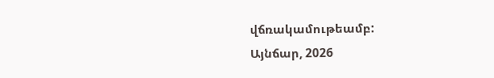վճռակամութեամբ:
Այնճար, 2026